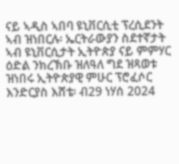ናይ ኣዲስ ኣበባ ዩኒቨርሲቲ ፕረሲደንት ኣብ ዝነበርሉ፡ ኤርትራውያን ስደተኛታት ኣብ ዩኒቨርሲታት ኢትዮጵያ ናይ ምምሃር ዕድል ንክረኽቡ ዝለዓለ ግደ ዝጻወቱ ዝነበሩ ኢትዮጵያዊ ምሁር ፕሮፈሶር እንድርያስ እሸቴ፡ ብ29 ነሃሰ 2024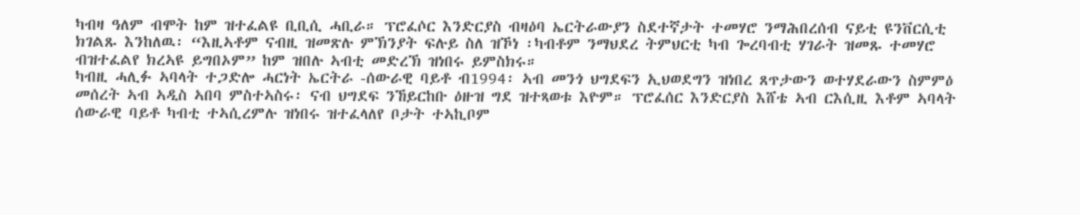ካብዛ ዓለም ብሞት ከም ዝተፈልዩ ቢቢሲ ሓቢራ። ፕሮፈሶር እንድርያስ ብዛዕባ ኤርትራውያን ስደተኛታት ተመሃሮ ንማሕበረሰብ ናይቲ ዩንቨርሲቲ ክገልጹ እንከለዉ፡ “እዚኣቶም ናብዚ ዝመጽሉ ምኽንያት ፍሉይ ስለ ዝኾነ ፡ካብቶም ንማህደረ ትምህርቲ ካብ ጐረባብቲ ሃገራት ዝመጹ ተመሃሮ ብዝተፈልየ ክረኣዩ ይግበኦም” ከም ዝበሉ ኣብቲ መድረኽ ዝነበሩ ይምስክሩ።
ካብዚ ሓሊፉ ኣባላት ተጋድሎ ሓርነት ኤርትራ -ሰውራዊ ባይቶ ብ1994፡ ኣብ መንጎ ህግደፍን ኢህወደግን ዝነበረ ጸጥታውን ወተሃደራውን ስምምዕ መሰረት ኣብ ኣዲስ ኣበባ ምስተኣስሩ፡ ናብ ህግደፍ ንኸይርከቡ ዕዙዝ ግደ ዝተጻወቱ እዮም። ፕሮፈሰር እንድርያስ እሸቴ ኣብ ርእሲዚ እቶም ኣባላት ሰውራዊ ባይቶ ካብቲ ተኣሲረምሉ ዝነበሩ ዝተፈላለየ ቦታት ተኣኪቦም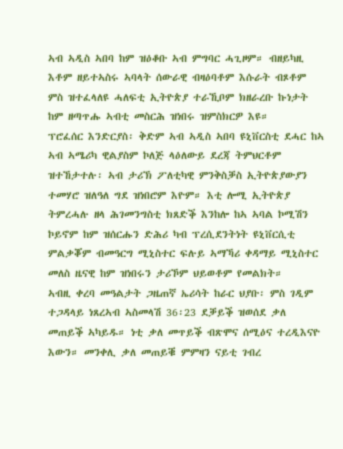ኣብ ኣዲስ ኣበባ ከም ዝዕቆቡ ኣብ ምግባር ሓጊዞም። ብዘይካዚ እቶም ዘይተኣስሩ ኣባላት ሰውራዊ ብዛዕባቶም እሱራት ብጾቶም ምስ ዝተፈላለዩ ሓለፍቲ ኢትዮጵያ ተራኺቦም ክዘራረቡ ኩነታት ከም ዘጣጥሑ ኣብቲ መስርሕ ዝነበሩ ዝምስክርዎ እዩ።
ፕሮፈሰር እንድርያስ፡ ቅድም ኣብ ኣዲስ ኣበባ ዩኒቨርስቲ ደሓር ከኣ ኣብ ኣሜሪካ ዊልያስም ኮለጅ ላዕለውይ ደረጃ ትምህርቶም ዝተኸታተሉ፡ ኣብ ታሪኽ ፖለቲካዊ ምንቅስቓስ ኢትዮጵያውያን ተመሃሮ ዝለዓለ ግደ ዝነበሮም እዮም። እቲ ሎሚ ኢትዮጵያ ትምረሓሉ ዘላ ሕገመንግስቲ ክጸድቕ እንከሎ ከኣ ኣባል ኮሚሽን ኮይኖም ከም ዝሰርሑን ድሕሪ ካብ ፕረሲደንትነት ዩኒቨርሲቲ ምልቃቖም ብመዓርግ ሚኒስተር ፍሉይ ኣማኻሪ ቀዳማይ ሚኒስተር መለስ ዜናዊ ከም ዝነበሩን ታሪኾም ህይወቶም የመልክት።
ኣብዚ ቀረባ መዓልታት ጋዜጠኛ ኤሪሳት ከራር ህያቡ፡ ምስ ገዲም ተጋዳላይ ነጸረኣብ ኣስመላሽ 36፡23 ደቓይቕ ዝወሰደ ቃለ መጠይቕ ኣካይዱ። ነቲ ቃለ መጥይቕ ብጽሞና ሰሚዕና ተረዲእናዮ እውን። መንቀሊ ቃለ መጠይቑ ምምዛን ናይቲ ገብረ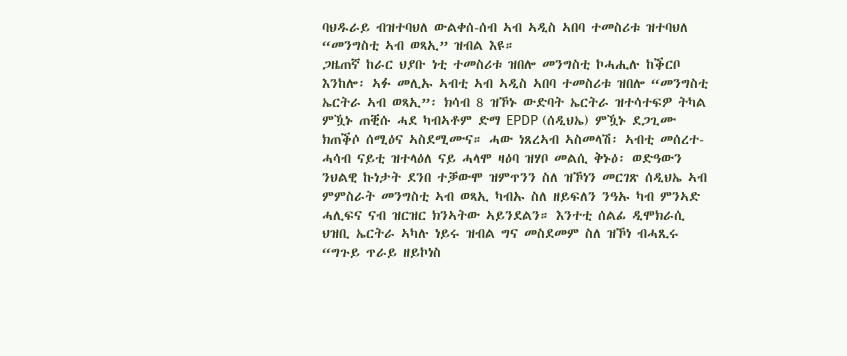ባህዱራይ ብዝተባህለ ውልቀሰ-ሰብ ኣብ ኣዲስ ኣበባ ተመስሪቱ ዝተባህለ “መንግስቲ ኣብ ወጻኢ” ዝብል እዩ።
ጋዜጠኛ ከራር ህያቡ ነቲ ተመስሪቱ ዝበሎ መንግስቲ ኮሓሒሉ ከቕርቦ እንከሎ፡ ኣፉ መሊኡ ኣብቲ ኣብ ኣዲስ ኣበባ ተመስሪቱ ዝበሎ “መንግስቲ ኤርትራ ኣብ ወጻኢ”፡ ክሳብ 8 ዝኾኑ ውድባት ኤርትራ ዝተሳተፍዎ ትካል ምዃኑ ጠቒሱ ሓደ ካብኣቶም ድማ EPDP (ሰዲህኤ) ምዃኑ ደጋጊሙ ክጠቕሶ ሰሚዕና ኣስደሚሙና። ሓው ነጸረኣብ ኣስመላሽ፡ ኣብቲ መሰረተ-ሓሳብ ናይቲ ዝተላዕለ ናይ ሓላሞ ዛዕባ ዝሃቦ መልሲ ቅኑዕ፡ ወድዓውን ንህልዊ ኩነታት ደንበ ተቓውሞ ዝምጥንን ስለ ዝኾነን መርገጽ ሰዲህኤ ኣብ ምምስራት መንግስቲ ኣብ ወጻኢ ካብኡ ስለ ዘይፍለን ንዓኡ ካብ ምንኣድ ሓሊፍና ናብ ዝርዝር ክንኣትው ኣይንደልን። እንተቲ ሰልፊ ዲሞክራሲ ህዝቢ ኤርትራ ኣካሉ ነይሩ ዝብል ግና መስደመም ስለ ዝኾነ ብሓጺሩ “ግጉይ ጥራይ ዘይኮነስ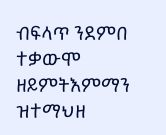ብፍላጥ ንደምበ ተቃውሞ ዘይምትእምማን ዝተማህዘ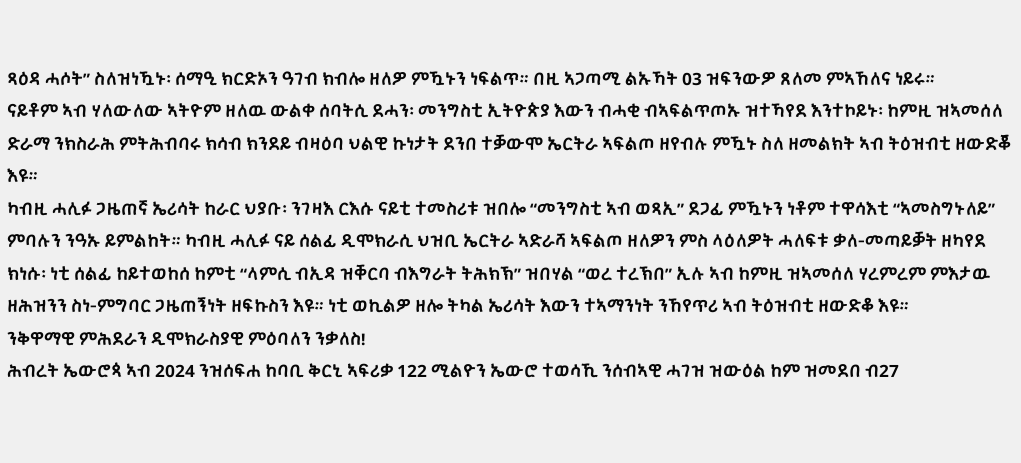ጻዕዳ ሓሶት” ስለዝነዃኑ፡ ሰማዒ ክርድኦን ዓገብ ክብሎ ዘለዎ ምዃኑን ነፍልጥ። በዚ ኣጋጣሚ ልኡኻት 03 ዝፍንውዎ ጸለመ ምኣኸለና ነይሩ።
ናይቶም ኣብ ሃለውለው ኣትዮም ዘለዉ ውልቀ ሰባትሲ ደሓን፡ መንግስቲ ኢትዮጵያ እውን ብሓቂ ብኣፍልጥጦኡ ዝተኻየደ እንተኮይኑ፡ ከምዚ ዝኣመሰለ ድራማ ንክስራሕ ምትሕብባሩ ክሳብ ክንደይ ብዛዕባ ህልዊ ኩነታት ደንበ ተቓውሞ ኤርትራ ኣፍልጦ ዘየብሉ ምዃኑ ስለ ዘመልክት ኣብ ትዕዝብቲ ዘውድቖ እዩ።
ካብዚ ሓሊፉ ጋዜጠኛ ኤሪሳት ከራር ህያቡ፡ ንገዛእ ርእሱ ናይቲ ተመስሪቱ ዝበሎ “መንግስቲ ኣብ ወጻኢ” ደጋፊ ምዃኑን ነቶም ተዋሳእቲ “ኣመስግኑለይ” ምባሉን ንዓኡ ይምልከት። ካብዚ ሓሊፉ ናይ ሰልፊ ዲሞክራሲ ህዝቢ ኤርትራ ኣድራሻ ኣፍልጦ ዘለዎን ምስ ላዕለዎት ሓለፍቱ ቃለ-መጣይቓት ዘካየደ ክነሱ፡ ነቲ ሰልፊ ከይተወከሰ ከምቲ “ላምሲ ብኢዳ ዝቐርባ ብእግራት ትሕክኽ” ዝበሃል “ወረ ተረኽበ” ኢሉ ኣብ ከምዚ ዝኣመሰለ ሃረምረም ምእታዉ ዘሕዝንን ስነ-ምግባር ጋዜጠኝነት ዘፍኩስን እዩ። ነቲ ወኪልዎ ዘሎ ትካል ኤሪሳት እውን ተኣማንነት ንኸየጥሪ ኣብ ትዕዝብቲ ዘውድቆ እዩ።
ንቅዋማዊ ምሕደራን ዲሞክራስያዊ ምዕባለን ንቃለስ!
ሕብረት ኤውሮጳ ኣብ 2024 ንዝሰፍሐ ከባቢ ቅርኒ ኣፍሪቃ 122 ሚልዮን ኤውሮ ተወሳኺ ንሰብኣዊ ሓገዝ ዝውዕል ከም ዝመደበ ብ27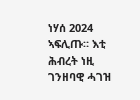ነሃሰ 2024 ኣፍሊጡ። እቲ ሕብረት ነዚ ገንዘባዊ ሓገዝ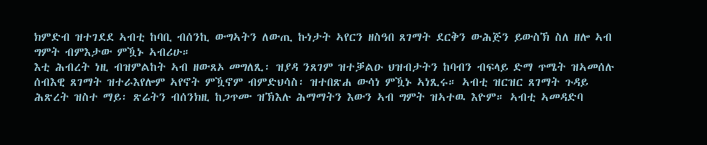ክምድብ ዝተገደደ ኣብቲ ከባቢ ብሰንኪ ውግኣትን ለውጢ ኩነታት ኣየርን ዘስዓበ ጸገማት ደርቅን ውሕጅን ይውስኽ ስለ ዘሎ ኣብ ግምት ብምእታው ምዃኑ ኣብሪሁ።
እቲ ሕብረት ነዚ ብዝምልከት ኣብ ዘውጸኦ መግለጺ፡ ዝያዳ ንጸገም ዝተቓልዑ ህዝብታትን ከባብን ብፍላይ ድማ ጥሜት ዝኣመሰሉ ሰብእዊ ጸገማት ዝተራእየሎም ኣየኖት ምዃኖም ብምድህሳስ፡ ዝተበጽሐ ውሳነ ምዃኑ ኣነጺሩ። ኣብቲ ዝርዝር ጸገማት ጉዳይ ሕጽረት ዝስተ ማይ፡ ጽሬትን ብሰንክዚ ከጋጥሙ ዝኽእሉ ሕማማትን እውን ኣብ ግምት ዝኣተዉ እዮም። ኣብቲ ኣመዳድባ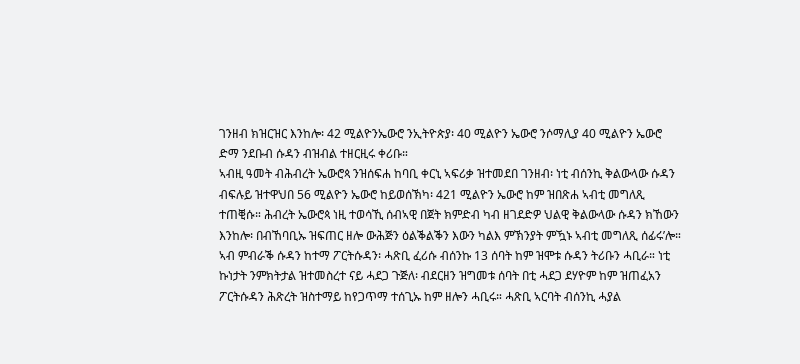ገንዘብ ክዝርዝር እንከሎ፡ 42 ሚልዮንኤውሮ ንኢትዮጵያ፡ 40 ሚልዮን ኤውሮ ንሶማሊያ 40 ሚልዮን ኤውሮ ድማ ንደቡብ ሱዳን ብዝብል ተዘርዚሩ ቀሪቡ።
ኣብዚ ዓመት ብሕብረት ኤውሮጳ ንዝሰፍሐ ከባቢ ቀርኒ ኣፍሪቃ ዝተመደበ ገንዘብ፡ ነቲ ብሰንኪ ቅልውላው ሱዳን ብፍሉይ ዝተዋህበ 56 ሚልዮን ኤውሮ ከይወሰኽካ፡ 421 ሚልዮን ኤውሮ ከም ዝበጽሐ ኣብቲ መግለጺ ተጠቒሱ። ሕብረት ኤውሮጳ ነዚ ተወሳኺ ሰብኣዊ በጀት ክምድብ ካብ ዘገደድዎ ህልዊ ቅልውላው ሱዳን ክኸውን እንከሎ፡ በብኸባቢኡ ዝፍጠር ዘሎ ውሕጅን ዕልቕልቕን እውን ካልእ ምኽንያት ምዃኑ ኣብቲ መግለጺ ሰፊሩ’ሎ።
ኣብ ምብራቕ ሱዳን ከተማ ፖርትሱዳን፡ ሓጽቢ ፈሪሱ ብሰንኩ 13 ሰባት ከም ዝሞቱ ሱዳን ትሪቡን ሓቢራ። ነቲ ኩነታት ንምክትታል ዝተመስረተ ናይ ሓደጋ ጉጅለ፡ ብደርዘን ዝግመቱ ሰባት በቲ ሓደጋ ደሃዮም ከም ዝጠፈአን ፖርትሱዳን ሕጽረት ዝስተማይ ከየጋጥማ ተሰጊኡ ከም ዘሎን ሓቢሩ። ሓጽቢ ኣርባት ብሰንኪ ሓያል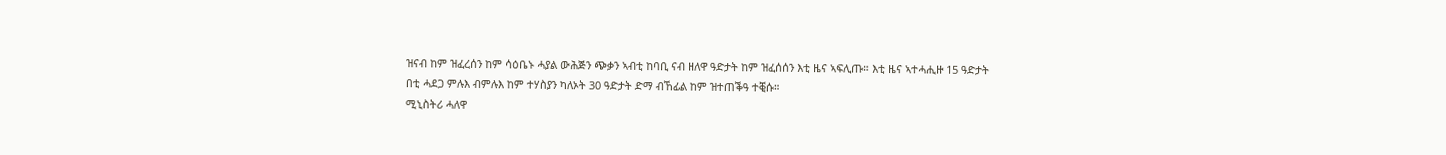ዝናብ ከም ዝፈረሰን ከም ሳዕቤኑ ሓያል ውሕጅን ጭቃን ኣብቲ ከባቢ ናብ ዘለዋ ዓድታት ከም ዝፈሰሰን እቲ ዜና ኣፍሊጡ። እቲ ዜና ኣተሓሒዙ 15 ዓድታት በቲ ሓደጋ ምሉእ ብምሉእ ከም ተሃስያን ካለኦት 30 ዓድታት ድማ ብኸፊል ከም ዝተጠቕዓ ተቒሱ።
ሚኒስትሪ ሓለዋ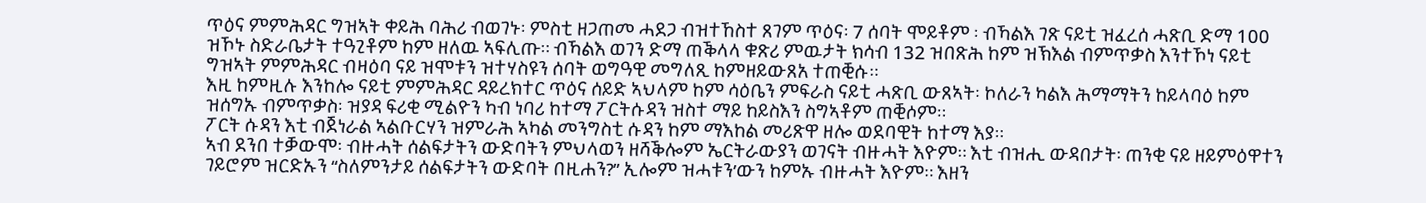ጥዕና ምምሕዳር ግዝኣት ቀይሕ ባሕሪ ብወገኑ፡ ምስቲ ዘጋጠመ ሓደጋ ብዝተኸስተ ጸገም ጥዕና፡ 7 ሰባት ሞይቶም ፡ ብኻልእ ገጽ ናይቲ ዝፈረሰ ሓጽቢ ድማ 100 ዝኾኑ ስድራቤታት ተዓጊቶም ከም ዘለዉ ኣፍሊጡ። ብኻልእ ወገን ድማ ጠቕላላ ቁጽሪ ምዉታት ክሳብ 132 ዝበጽሕ ከም ዝኽእል ብምጥቃስ እንተኾነ ናይቲ ግዝኣት ምምሕዳር ብዛዕባ ናይ ዝሞቱን ዝተሃስዩን ሰባት ወግዓዊ መግለጺ ከምዘይውጸአ ተጠቒሱ።
እዚ ከምዚሉ እንከሎ ናይቲ ምምሕዳር ዳይረክተር ጥዕና ሰይድ ኣህላም ከም ሳዕቤን ምፍራስ ናይቲ ሓጽቢ ውጸኣት፡ ኮለራን ካልእ ሕማማትን ከይላባዕ ከም ዝሰግኡ ብምጥቃስ፡ ዝያዳ ፍሪቂ ሚልዮን ካብ ነባሪ ከተማ ፖርትሱዳን ዝስተ ማይ ከይስእን ስግኣቶም ጠቒሶም።
ፖርት ሱዳን እቲ ብጀነራል ኣልቡርሃን ዝምራሕ ኣካል መንግስቲ ሱዳን ከም ማእከል መሪጽዋ ዘሎ ወደባዊት ከተማ እያ።
ኣብ ደንበ ተቓውሞ፡ ብዙሓት ሰልፍታትን ውድባትን ምህላወን ዘሻቕሎም ኤርትራውያን ወገናት ብዙሓት እዮም። እቲ ብዝሒ ውዳበታት፡ ጠንቂ ናይ ዘይምዕዋተን ገይሮም ዝርድኡን “ስለምንታይ ሰልፍታትን ውድባት በዚሐን?” ኢሎም ዝሓቱን’ውን ከምኡ ብዙሓት እዮም። እዘን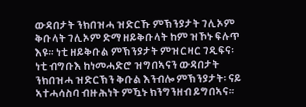ውዳበታት ንክበዝሓ ዝድርኹ ምኽንያታት ገሊኦም ቅቡላት ገሊኦም ድማ ዘይቅቡላት ከም ዝኾኑ ፍሉጥ እዩ። ነቲ ዘይቅቡል ምኽንያታት ምዝርዛር ገዲፍና፡ ነቲ ብግቡእ ከነመሓድሮ ዝግበኣናን ውዳበታት ንክበዝሓ ዝድርኽን ቅቡል እንብሎ ምኽንያታት፡ ናይ ኣተሓሳስባ ብዙሕነት ምዃኑ ክንግንዘብ ይግበኣና።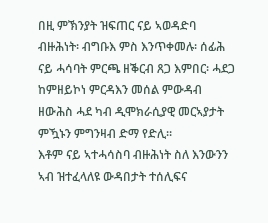በዚ ምኽንያት ዝፍጠር ናይ ኣወዳድባ ብዙሕነት፡ ብግቡእ ምስ እንጥቀመሉ፡ ሰፊሕ ናይ ሓሳባት ምርጫ ዘቕርብ ጸጋ እምበር፡ ሓደጋ ከምዘይኮነ ምርዳእን መሰል ምውዳብ ዘውሕስ ሓደ ካብ ዲሞክራሲያዊ መርኣያታት ምዃኑን ምግንዛብ ድማ የድሊ።
እቶም ናይ ኣተሓሳስባ ብዙሕነት ስለ እንውንን ኣብ ዝተፈላለዩ ውዳበታት ተሰሊፍና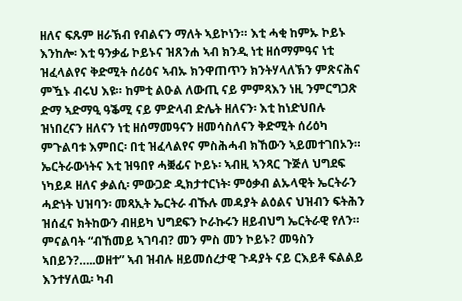ዘለና ፍጹም ዘራኽብ የብልናን ማለት ኣይኮነን። እቲ ሓቂ ከምኡ ኮይኑ እንከሎ፡ እቲ ዓንቃፊ ኮይኑና ዝጸንሐ ኣብ ክንዲ ነቲ ዘሰማምዓና ነቲ ዝፈላልየና ቅድሚት ሰሪዕና ኣብኡ ክንዋጠጥን ክንትሃላለኽን ምጽናሕና ምዃኑ ብሩህ እዩ። ከምቲ ልዑል ለውጢ ናይ ምምጻእን ነዚ ንምርግጋጽ ድማ ኣድማዒ ዓቕሚ ናይ ምድላብ ድሌት ዘለናን፡ እቲ ከነድህበሉ ዝነበረናን ዘለናን ነቲ ዘሰማመዓናን ዘመሳስለናን ቅድሚት ሰሪዕካ ምጉልባቱ እምበር፡ በቲ ዝፈላልየና ምስሕሓብ ክኸውን ኣይመተገበኦን።
ኤርትራውነትና እቲ ዝዓበየ ሓቛፊና ኮይኑ፡ ኣብዚ ኣንጻር ጉጅለ ህግደፍ ነካይዶ ዘለና ቃልሲ፡ ምውጋድ ዲክታተርነት፡ ምዕቃብ ልኡላዊት ኤርትራን ሓድነት ህዝባን፡ መጻኢት ኤርትራ ብኹሉ መዳያት ልዕልና ህዝብን ፍትሕን ዝሰፈና ክትከውን ብዘይካ ህግደፍን ኮራኩሩን ዘይብህግ ኤርትራዊ የለን። ምናልባት “ብኸመይ ኣገባብ? መን ምስ መን ኮይኑ? መዓስን ኣበይን?…..ወዘተ” ኣብ ዝብሉ ዘይመሰረታዊ ጉዳያት ናይ ርእይቶ ፍልልይ እንተሃለዉ፡ ካብ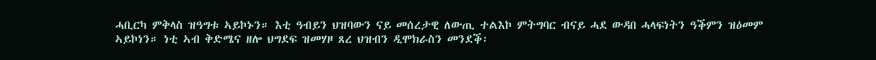ሓቢርካ ምቅላስ ዝዓግቱ ኣይኮኑን። እቲ ዓብይን ህዝባውን ናይ መሰረታዊ ለውጢ ተልእኮ ምትግባር ብናይ ሓደ ውዳበ ሓላፍነትን ዓቕምን ዝዕመም ኣይኮነን። ነቲ ኣብ ቅድሜና ዘሎ ህግደፍ ዝመሃዞ ጸረ ህዝብን ዲሞክራስን መንደቕ፡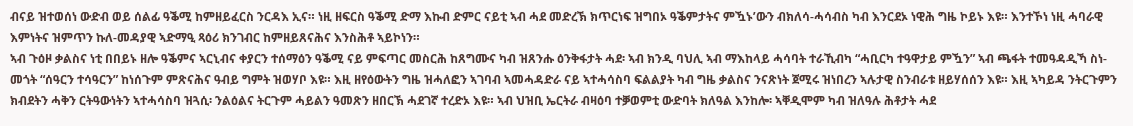ብናይ ዝተወሰነ ውድብ ወይ ሰልፊ ዓቕሚ ከምዘይፈርስ ንርዳእ ኢና። ነዚ ዘፍርስ ዓቕሚ ድማ እኩብ ድምር ናይቲ ኣብ ሓደ መድረኽ ክጥርነፍ ዝግበኦ ዓቕምታትና ምዃኑ’ውን ብክለሳ-ሓሳብስ ካብ እንርደኦ ነዊሕ ግዜ ኮይኑ እዩ። እንተኾነ ነዚ ሓባራዊ እምነትና ዝምጥን ኩለ-መዳያዊ ኣድማዒ ጻዕሪ ክንገብር ከምዘይጸናሕና እንስሕቶ ኣይኮነን።
ኣብ ጉዕዞ ቃልስና ነቲ በበይኑ ዘሎ ዓቕምና ኣርኒብና ቀያርን ተሰማዕን ዓቕሚ ናይ ምፍጣር መስርሕ ከጸግሙና ካብ ዝጸንሑ ዕንቅፋታት ሓደ፡ ኣብ ክንዲ ባህሊ ኣብ ማእከላይ ሓሳባት ተራኺብካ “ሓቢርካ ተዓዋታይ ምዃን” ኣብ ጫፋት ተመዓዳዲኻ ስነ-መጎት “ሰዓርን ተሳዓርን” ከነሰጉም ምጽናሕና ዓብይ ግምት ዝወሃቦ እዩ። እዚ ዘየዕውትን ግዜ ዝሓለፎን ኣገባብ ኣመሓዳድራ ናይ ኣተሓሳስባ ፍልልያት ካብ ግዜ ቃልስና ንናጽነት ጀሚሩ ዝነበረን ኣሉታዊ ስንብራቱ ዘይሃሰሰን እዩ። እዚ ኣካይዳ ንትርጉምን ክብደትን ሓቅን ርትዓውነትን ኣተሓሳስባ ዝጓሲ፡ ንልዕልና ትርጉም ሓይልን ዓመጽን ዘበርኽ ሓደገኛ ተረድኦ እዩ። ኣብ ህዝቢ ኤርትራ ብዛዕባ ተቓወምቲ ውድባት ክለዓል እንከሎ፡ ኣቐዲሞም ካብ ዝለዓሉ ሕቶታት ሓደ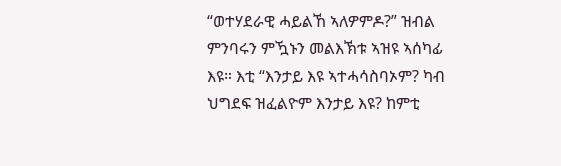“ወተሃደራዊ ሓይልኸ ኣለዎምዶ?” ዝብል ምንባሩን ምዃኑን መልእኽቱ ኣዝዩ ኣሰካፊ እዩ። እቲ “እንታይ እዩ ኣተሓሳስባኦም? ካብ ህግደፍ ዝፈልዮም እንታይ እዩ? ከምቲ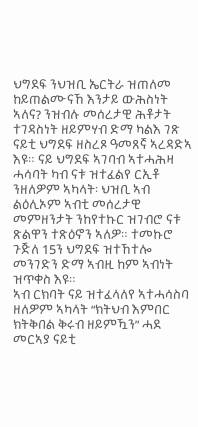ህግደፍ ንህዝቢ ኤርትራ ዝጠለመ ከይጠልሙናኸ እንታይ ውሕስነት ኣለና? ንዝብሉ መሰረታዊ ሕቶታት ተገዳስነት ዘይምሃብ ድማ ካልእ ገጽ ናይቲ ህግደፍ ዘስረጾ ዓመጸኛ ኣረዳድኣ እዩ። ናይ ህግደፍ ኣገባብ ኣተሓሕዛ ሓሳባት ካብ ናቱ ዝተፈልየ ርኢቶ ንዘለዎም ኣካላት፡ ህዝቢ ኣብ ልዕሊኦም ኣብቲ መሰረታዊ መምዘንታት ንከየተኩር ዝገብሮ ናቱ ጽልዋን ተጽዕኖን ኣለዎ። ተመኩሮ ጉጅለ 15ን ህግደፍ ዝተኸተሎ መንገድን ድማ ኣብዚ ከም ኣብነት ዝጥቀስ እዩ።
ኣብ ርክባት ናይ ዝተፈላለየ ኣተሓሳስባ ዘለዎም ኣካላት “ክትህብ እምበር ክትቅበል ቅሩብ ዘይምዃን” ሓደ መርኣያ ናይቲ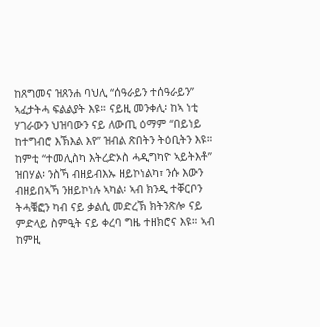ከጸግመና ዝጸንሐ ባህሊ “ሰዓራይን ተሰዓራይን” ኣፈታትሓ ፍልልያት እዩ። ናይዚ መንቀሊ፡ ከኣ ነቲ ሃገራውን ህዝባውን ናይ ለውጢ ዕማም “በይነይ ከተግብሮ እኽእል እየ” ዝብል ጽበትን ትዕቢትን እዩ። ከምቲ “ተመሊስካ እትረድኦስ ሓዲግካዮ ኣይትእቶ” ዝበሃል፡ ንስኻ ብዘይብእኡ ዘይኮነልካ፣ ንሱ እውን ብዘይበኣኻ ንዘይኮነሉ ኣካል፡ ኣብ ክንዲ ተቐርቦን ትሓቑፎን ካብ ናይ ቃልሲ መድረኽ ክትንጽሎ ናይ ምድላይ ስምዒት ናይ ቀረባ ግዜ ተዘክሮና እዩ። ኣብ ከምዚ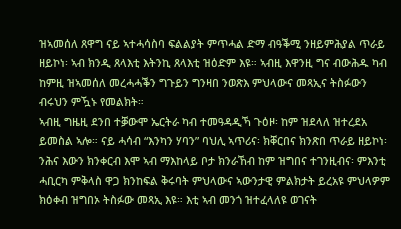ዝኣመሰለ ጸዋግ ናይ ኣተሓሳስባ ፍልልያት ምጥሓል ድማ ብዓቕሚ ንዘይምሕያል ጥራይ ዘይኮነ፡ ኣብ ክንዲ ጸላእቲ እትንኪ ጸላእቲ ዝዕድም እዩ። ኣብዚ እዋንዚ ግና ብውሕዱ ካብ ከምዚ ዝኣመሰለ መረሓሓቕን ግጉይን ግንዛበ ንወጽእ ምህላውና መጻኢና ትስፉውን ብሩህን ምዃኑ የመልክት።
ኣብዚ ግዜዚ ደንበ ተቓውሞ ኤርትራ ካብ ተመዓዳዲኻ ጉዕዞ፡ ከም ዝደላለ ዝተረደአ ይመስል ኣሎ። ናይ ሓሳብ “እንካን ሃባን” ባህሊ ኣጥሪና፡ ክቐርበና ክንጽበ ጥራይ ዘይኮነ፡ ንሕና እውን ክንቀርብ እሞ ኣብ ማእከላይ ቦታ ክንራኸብ ከም ዝግበና ተገንዚብና፡ ምእንቲ ሓቢርካ ምቅላስ ዋጋ ክንከፍል ቅሩባት ምህላውና ኣውንታዊ ምልክታት ይረአዩ ምህላዎም ክዕቀብ ዝግበኦ ትስፉው መጻኢ እዩ። እቲ ኣብ መንጎ ዝተፈላለዩ ወገናት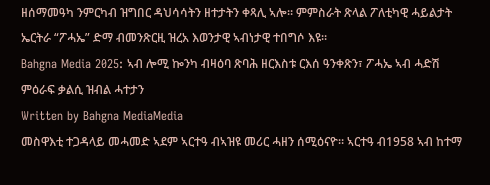ዘሰማመዓካ ንምርካብ ዝግበር ዳህሳሳትን ዘተታትን ቀጻሊ ኣሎ። ምምስራት ጽላል ፖለቲካዊ ሓይልታት ኤርትራ “ፖሓኤ” ድማ ብመንጽርዚ ዝረአ እወንታዊ ኣብነታዊ ተበግሶ እዩ።
Bahgna Media 2025: ኣብ ሎሚ ኰንካ ብዛዕባ ጽባሕ ዘርእስቱ ርእሰ ዓንቀጽን፣ ፖሓኤ ኣብ ሓድሽ ምዕራፍ ቃልሲ ዝብል ሓተታን
Written by Bahgna MediaMedia
መስዋእቲ ተጋዳላይ መሓመድ ኣደም ኣርተዓ ብኣዝዩ መሪር ሓዘን ሰሚዕናዮ። ኣርተዓ ብ1958 ኣብ ከተማ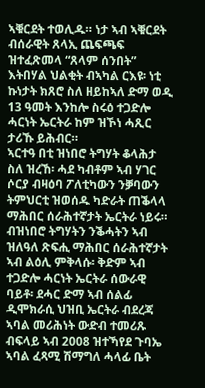ኣቑርደት ተወሊዱ። ነታ ኣብ ኣቑርደት ብሰራዊት ጸላኢ ጨፍጫፍ ዝተፈጽመላ “ጸላም ሰንበት” እትበሃል ህልቂት ብኣካል ርእዩ፡ ነቲ ኩነታት ክጸሮ ስለ ዘይከኣለ ድማ ወዲ 13 ዓመት እንከሎ ስሩዕ ተጋድሎ ሓርነት ኤርትራ ከም ዝኾነ ሓጺር ታሪኹ ይሕብር።
ኣርተዓ በቲ ዝነበሮ ትግሃት ቆላሕታ ስለ ዝረኸ፡ ሓደ ካብቶም ኣብ ሃገር ሶርያ ብዛዕባ ፖለቲካውን ንቓባውን ትምህርቲ ዝወሰዱ ካድራት ጠቕላላ ማሕበር ሰራሕተኛታት ኤርትራ ነይሩ። ብዝነበሮ ትግሃትን ንቕሓትን ኣብ ዝለዓለ ጽፍሒ ማሕበር ሰራሕተኛታት ኣብ ልዕሊ ምቅላሱ፡ ቅድም ኣብ ተጋድሎ ሓርነት ኤርትራ ሰውራዊ ባይቶ፡ ደሓር ድማ ኣብ ሰልፊ ዲሞክራሲ ህዝቢ ኤርትራ ብደረጃ ኣባል መሪሕነት ውድብ ተመሪጹ ብፍላይ ኣብ 2008 ዝተኻየደ ጉባኤ ኣባል ፈጻሚ ሽማግለ ሓላፊ ቤት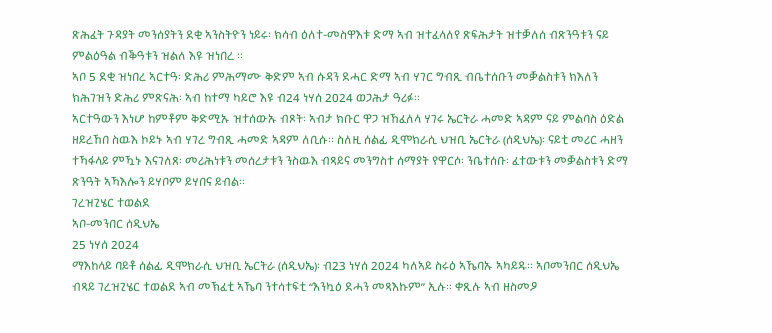ጽሕፈት ጉዳያት መንሰያትን ደቂ ኣንስትዮን ነይሩ፡ ክሳብ ዕለተ-መስዋእቱ ድማ ኣብ ዝተፈላለየ ጽፍሕታት ዝተቓለሰ ብጽንዓቱን ናይ ምልዕዓል ብቕዓቱን ዝልለ እዩ ዝነበረ ።
ኣቦ 5 ደቂ ዝነበረ ኣርተዓ፡ ድሕሪ ምሕማሙ ቅድም ኣብ ሱዳን ደሓር ድማ ኣብ ሃገር ግብጺ ብቤተሰቡን መቓልስቱን ክእለን ክሕገዝን ድሕሪ ምጽናሕ፡ ኣብ ከተማ ካይሮ እዩ ብ24 ነሃሰ 2024 ወጋሕታ ዓሪፉ።
ኣርተዓውን እነሆ ከምቶም ቅድሚኡ ዝተሰውኡ ብጾት፡ ኣብታ ክቡር ዋጋ ዝኸፈለላ ሃገሩ ኤርትራ ሓመድ ኣዳም ናይ ምልባስ ዕድል ዘይረኸበ ስዉእ ኮይኑ ኣብ ሃገረ ግብጺ ሓመድ ኣዳም ለቢሱ። ስለዚ ሰልፊ ዲሞክራሲ ህዝቢ ኤርትራ (ሰዲህኤ)፡ ናይቲ መሪር ሓዘን ተኻፋላይ ምዃኑ እናገለጸ፡ መሪሕነቱን መሰረታቱን ንስዉእ ብጻይና መንግስተ ሰማያት የዋርሶ፡ ንቤተሰቡ፡ ፈተውቱን መቓልስቱን ድማ ጽንዓት ኣኻእሎን ይሃቦም ይሃበና ይብል።
ገረዝጊሄር ተወልደ
ኣቦ-መንበር ሰዲህኤ
25 ነሃሰ 2024
ማእከላይ ባይቶ ሰልፊ ዲሞክራሲ ህዝቢ ኤርትራ (ሰዲህኤ)፡ ብ23 ነሃሰ 2024 ካለኣይ ስሩዕ ኣኼባኡ ኣካይዱ። ኣቦመንበር ሰዲህኤ ብጻይ ገረዝጊሄር ተወልደ ኣብ መኽፈቲ ኣኼባ ንተሳተፍቲ “እንኳዕ ደሓን መጻእኩም” ኢሉ። ቀጺሉ ኣብ ዘስመዖ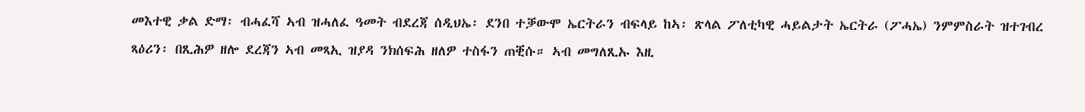መእተዊ ቃል ድማ፡ ብሓፈሻ ኣብ ዝሓለፈ ዓመት ብደረጃ ሰዲህኤ፡ ደንበ ተቓውሞ ኤርትራን ብፍላይ ከኣ፡ ጽላል ፖለቲካዊ ሓይልታት ኤርትራ (ፖሓኤ) ንምምስራት ዝተገብረ ጻዕሪን፡ በጺሕዎ ዘሎ ደረጃን ኣብ መጻኢ ዝያዳ ንክሰፍሕ ዘለዎ ተስፋን ጠቒሱ። ኣብ መግለጺኡ እዚ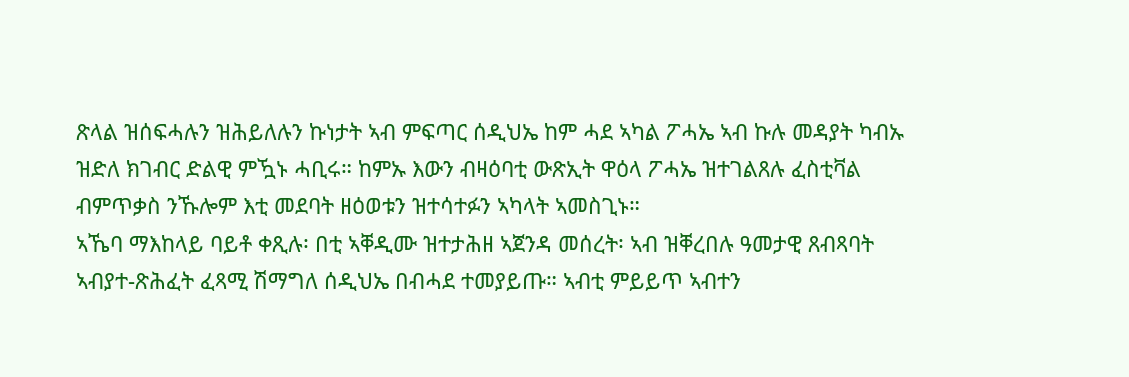ጽላል ዝሰፍሓሉን ዝሕይለሉን ኩነታት ኣብ ምፍጣር ሰዲህኤ ከም ሓደ ኣካል ፖሓኤ ኣብ ኩሉ መዳያት ካብኡ ዝድለ ክገብር ድልዊ ምዃኑ ሓቢሩ። ከምኡ እውን ብዛዕባቲ ውጽኢት ዋዕላ ፖሓኤ ዝተገልጸሉ ፈስቲቫል ብምጥቃስ ንኹሎም እቲ መደባት ዘዕወቱን ዝተሳተፉን ኣካላት ኣመስጊኑ።
ኣኼባ ማእከላይ ባይቶ ቀጺሉ፡ በቲ ኣቐዲሙ ዝተታሕዘ ኣጀንዳ መሰረት፡ ኣብ ዝቐረበሉ ዓመታዊ ጸብጻባት ኣብያተ-ጽሕፈት ፈጻሚ ሽማግለ ሰዲህኤ በብሓደ ተመያይጡ። ኣብቲ ምይይጥ ኣብተን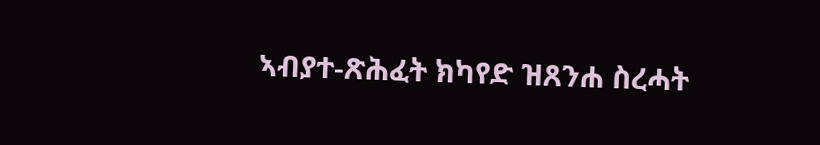ኣብያተ-ጽሕፈት ክካየድ ዝጸንሐ ስረሓት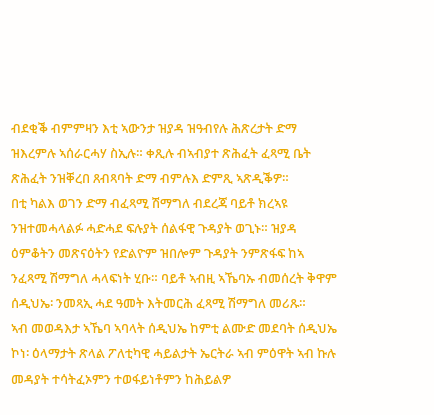ብደቂቕ ብምምዛን እቲ ኣውንታ ዝያዳ ዝዓብየሉ ሕጽረታት ድማ ዝእረምሉ ኣሰራርሓሃ ስኢሉ። ቀጺሉ ብኣብያተ ጽሕፈት ፈጻሚ ቤት ጽሕፈት ንዝቐረበ ጸብጻባት ድማ ብምሉእ ድምጺ ኣጽዲቕዎ።
በቲ ካልእ ወገን ድማ ብፈጻሚ ሽማግለ ብደረጃ ባይቶ ክረኣዩ ንዝተመሓላልፉ ሓድሓደ ፍሉያት ሰልፋዊ ጉዳያት ወጊኑ። ዝያዳ ዕምቆትን መጽናዕትን የድልዮም ዝበሎም ጉዳያት ንምጽፋፍ ከኣ ንፈጻሚ ሽማግለ ሓላፍነት ሂቡ። ባይቶ ኣብዚ ኣኼባኡ ብመሰረት ቅዋም ሰዲህኤ፡ ንመጻኢ ሓደ ዓመት እትመርሕ ፈጻሚ ሽማግለ መሪጹ።
ኣብ መወዳእታ ኣኼባ ኣባላት ሰዲህኤ ከምቲ ልሙድ መደባት ሰዲህኤ ኮነ፡ ዕላማታት ጽላል ፖለቲካዊ ሓይልታት ኤርትራ ኣብ ምዕዋት ኣብ ኩሉ መዳያት ተሳትፈኦምን ተወፋይነቶምን ከሕይልዎ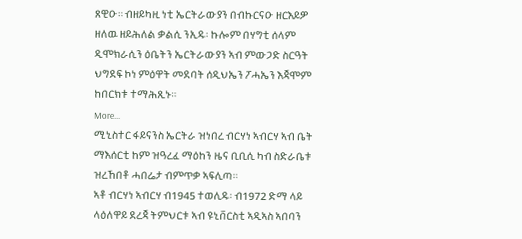ጸዊዑ። ብዘይካዚ ነቲ ኤርትራውያን በብኩርናዑ ዘርእይዎ ዘለዉ ዘይሕለል ቃልሲ ንኢዱ፡ ኩሎም በሃግቲ ሰላም ዲሞክራሲን ዕቤትን ኤርትራውያን ኣብ ምውጋድ ስርዓት ህግደፍ ኮነ ምዕዋት መደባት ሰዲህኤን ፖሓኤን እጃሞም ከበርክቱ ተማሕጺኑ።
More...
ሚኒስተር ፋይናንስ ኤርትራ ዝነበረ ብርሃነ ኣብርሃ ኣብ ቤት ማእሰርቲ ከም ዝዓረፈ ማዕከን ዜና ቢቢሲ ካብ ስድራቤቱ ዝረኸበቶ ሓበሬታ ብምጥቃ ኣፍሊጣ።
ኣቶ ብርሃነ ኣብርሃ ብ1945 ተወሊዱ፡ ብ1972 ድማ ላይ ላዕለዋይ ደረጃ ትምህርቱ ኣብ ዩኒቨርስቲ ኣዲኣስ ኣበባን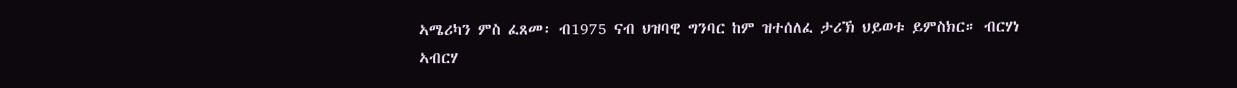ኣሜሪካን ምስ ፈጸመ፡ ብ1975 ናብ ህዝባዊ ግንባር ከም ዝተሰለፈ ታሪኽ ህይወቱ ይምስክር። ብርሃነ ኣብርሃ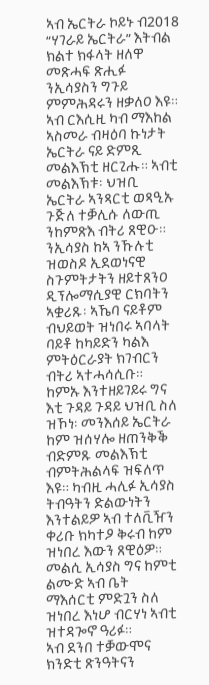ኣብ ኤርትራ ኮይኑ ብ2018 “ሃገራይ ኤርትራ” እትብል ክልተ ክፋላት ዘለዋ መጽሓፍ ጽሒፉ ንኢሳያስን ግጉይ ምምሕዳሩን ዘቃለዐ እዩ።
ኣብ ርእሲዚ ካብ ማእከል ኣስመራ ብዛዕባ ኩነታት ኤርትራ ናይ ድምጺ መልእኽቲ ዘርጊሑ። ኣብቲ መልእኽቱ፡ ህዝቢ ኤርትራ ኣንጻርቲ ወጻዒኡ ጉጅለ ተቓሊሱ ለውጢ ንከምጽእ ብትሪ ጸዊዑ። ንኢሳያስ ከኣ ንኹሉቲ ዝወስዶ ኢደወነናዊ ስጉምትታትን ዘይተጸንዐ ዲፕሎማሲያዊ ርክባትን ኣቋሪጹ፡ ኣኼባ ናይቶም ብህይወት ዝነበሩ ኣባላት ባይቶ ከካይድን ካልእ ምትዕርራያት ክገብርን ብትሪ ኣተሓሳሲቡ። ከምኡ እንተዘይገይሩ ግና እቲ ጉዳይ ጉዳይ ህዝቢ ስለ ዝኾነ፡ መንእሰይ ኤርትራ ከም ዝሰሃሎ ዘጠንቅቕ ብድምጹ መልእኽቲ ብምትሕልላፍ ዝፍለጥ እዩ። ካብዚ ሓሊፉ ኢሳያስ ትብዓትን ድልውነትን እንተልይዎ ኣብ ተለቪዥን ቀሪቡ ክካተዖ ቅሩብ ከም ዝነበረ እውን ጸዊዕዎ። መልሲ ኢሳያስ ግና ከምቲ ልሙድ ኣብ ቤት ማእሰርቲ ምድጓን ስለ ዝነበረ እነሆ ብርሃነ ኣብቲ ዝተዳጐኖ ዓሪፉ።
ኣብ ደንበ ተቓውሞና ክንድቲ ጽንዓትናን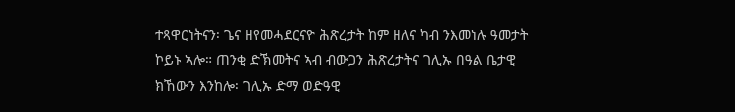ተጻዋርነትናን፡ ጌና ዘየመሓደርናዮ ሕጽረታት ከም ዘለና ካብ ንእመነሉ ዓመታት ኮይኑ ኣሎ። ጠንቂ ድኽመትና ኣብ ብውጋን ሕጽረታትና ገሊኡ በዓል ቤታዊ ክኸውን እንከሎ፡ ገሊኡ ድማ ወድዓዊ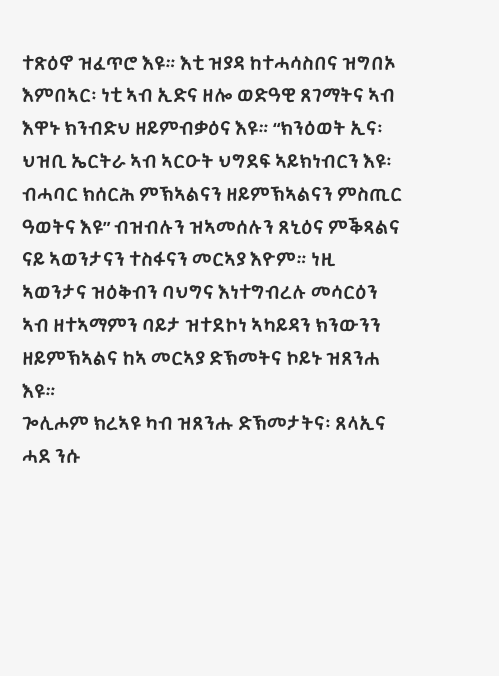ተጽዕኖ ዝፈጥሮ እዩ። እቲ ዝያዳ ከተሓሳስበና ዝግበኦ እምበኣር፡ ነቲ ኣብ ኢድና ዘሎ ወድዓዊ ጸገማትና ኣብ እዋኑ ክንብድህ ዘይምብቃዕና እዩ። “ክንዕወት ኢና፡ ህዝቢ ኤርትራ ኣብ ኣርዑት ህግደፍ ኣይክነብርን እዩ፡ ብሓባር ክሰርሕ ምኽኣልናን ዘይምኽኣልናን ምስጢር ዓወትና እዩ” ብዝብሉን ዝኣመሰሉን ጸኒዕና ምቕጻልና ናይ ኣወንታናን ተስፋናን መርኣያ እዮም። ነዚ ኣወንታና ዝዕቅብን ባህግና እነተግብረሉ መሳርዕን ኣብ ዘተኣማምን ባይታ ዝተደኮነ ኣካይዳን ክንውንን ዘይምኽኣልና ከኣ መርኣያ ድኽመትና ኮይኑ ዝጸንሐ እዩ።
ጐሊሖም ክረኣዩ ካብ ዝጸንሑ ድኽመታትና፡ ጸላኢና ሓደ ንሱ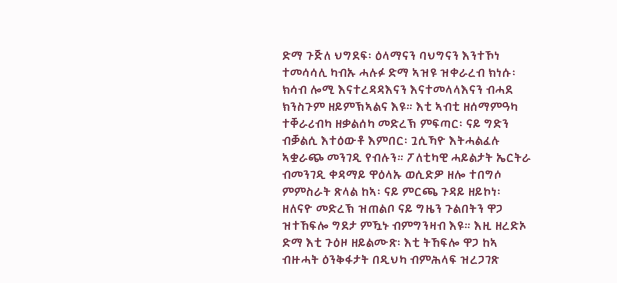ድማ ጉጅለ ህግደፍ፡ ዕላማናን ባህግናን እንተኾነ ተመሳሳሊ ካብኡ ሓሉፉ ድማ ኣዝዩ ዝቀራረብ ክነሱ፡ ክሳብ ሎሚ እናተረዳዳእናን እናተመላላእናን ብሓደ ክንስጉም ዘይምኽኣልና እዩ። እቲ ኣብቲ ዘሰማምዓካ ተቐራሪብካ ዘቃልሰካ መድረኽ ምፍጣር፡ ናይ ግድን ብቓልሲ እተዕውቶ እምበር፡ ጓሲኻዮ እትሓልፈሉ ኣቋራጭ መንገዲ የብሉን። ፖለቲካዊ ሓይልታት ኤርትራ ብመንገዲ ቀዳማይ ዋዕላኡ ወሲድዎ ዘሎ ተበግሶ ምምስራት ጽላል ከኣ፡ ናይ ምርጫ ጉዳይ ዘይኮነ፡ ዘለናዮ መድረኽ ዝጠልቦ ናይ ግዜን ጉልበትን ዋጋ ዝተኸፍሎ ግደታ ምዃኑ ብምግንዛብ እዩ። እዚ ዘረድኦ ድማ እቲ ጉዕዞ ዘይልሙጽ፡ እቲ ትኸፍሎ ዋጋ ከኣ ብዙሓት ዕንቅፋታት በዲህካ ብምሕላፍ ዝረጋገጽ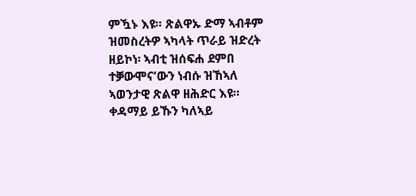ምዃኑ እዩ። ጽልዋኡ ድማ ኣብቶም ዝመስረትዎ ኣካላት ጥራይ ዝድረት ዘይኮነ፡ ኣብቲ ዝሰፍሐ ደምበ ተቓውሞና’ውን ነብሱ ዝኸኣለ ኣወንታዊ ጽልዋ ዘሕድር እዩ።
ቀዳማይ ይኹን ካለኣይ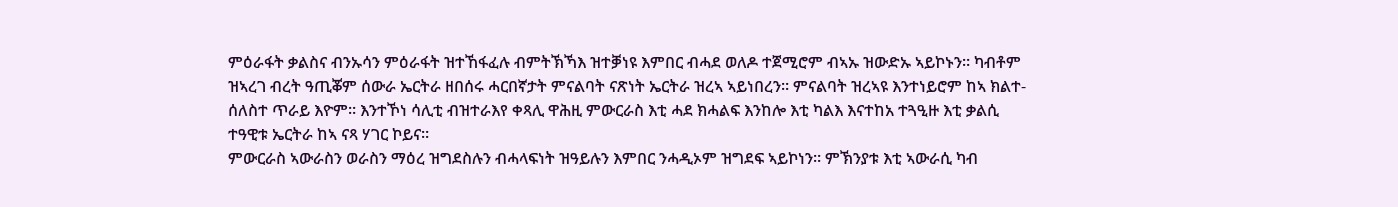ምዕራፋት ቃልስና ብንኡሳን ምዕራፋት ዝተኸፋፈሉ ብምትኽኻእ ዝተቓነዩ እምበር ብሓደ ወለዶ ተጀሚሮም ብኣኡ ዝውድኡ ኣይኮኑን። ካብቶም ዝኣረገ ብረት ዓጢቖም ሰውራ ኤርትራ ዘበሰሩ ሓርበኛታት ምናልባት ናጽነት ኤርትራ ዝረኣ ኣይነበረን። ምናልባት ዝረኣዩ እንተነይሮም ከኣ ክልተ-ሰለስተ ጥራይ እዮም። እንተኾነ ሳሊቲ ብዝተራእየ ቀጻሊ ዋሕዚ ምውርራስ እቲ ሓደ ክሓልፍ እንከሎ እቲ ካልእ እናተከአ ተጓዒዙ እቲ ቃልሲ ተዓዊቱ ኤርትራ ከኣ ናጻ ሃገር ኮይና።
ምውርራስ ኣውራስን ወራስን ማዕረ ዝግደስሉን ብሓላፍነት ዝዓይሉን እምበር ንሓዲኦም ዝግደፍ ኣይኮነን። ምኽንያቱ እቲ ኣውራሲ ካብ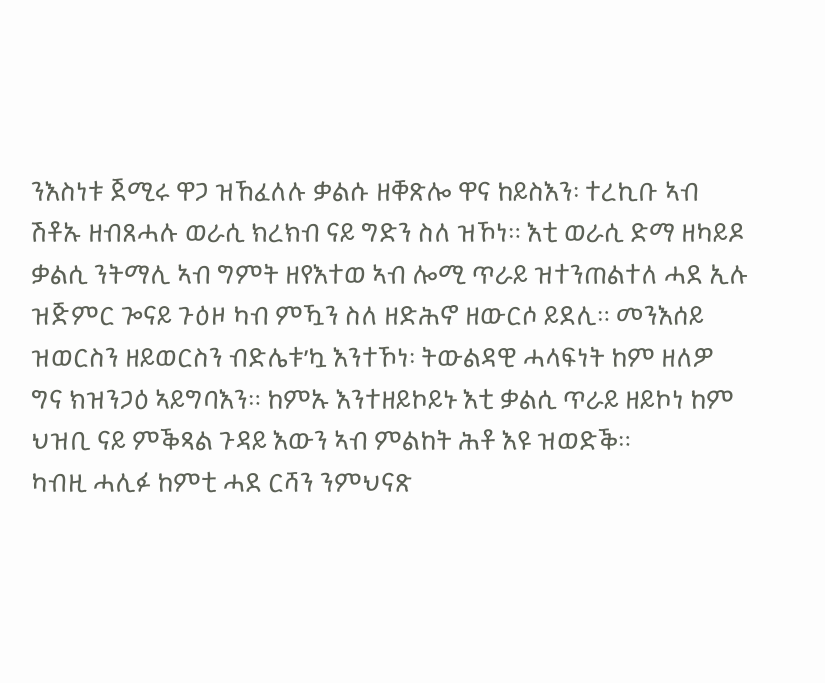ንእስነቱ ጀሚሩ ዋጋ ዝኸፈለሉ ቃልሱ ዘቐጽሎ ዋና ከይስእን፡ ተረኪቡ ኣብ ሽቶኡ ዘብጸሓሉ ወራሲ ክረክብ ናይ ግድን ስለ ዝኾነ። እቲ ወራሲ ድማ ዘካይዶ ቃልሲ ንትማሊ ኣብ ግምት ዘየእተወ ኣብ ሎሚ ጥራይ ዝተንጠልተለ ሓደ ኢሉ ዝጅምር ጐናይ ጉዕዞ ካብ ምዃን ስለ ዘድሕኖ ዘውርሶ ይደሊ። መንእሰይ ዝወርስን ዘይወርስን ብድሌቱ’ኳ እንተኾነ፡ ትውልዳዊ ሓላፍነት ከም ዘለዎ ግና ክዝንጋዕ ኣይግባእን። ከምኡ እንተዘይኮይኑ እቲ ቃልሲ ጥራይ ዘይኮነ ከም ህዝቢ ናይ ምቕጻል ጉዳይ እውን ኣብ ምልከት ሕቶ እዩ ዝወድቕ።
ካብዚ ሓሊፉ ከምቲ ሓደ ርሻን ንምህናጽ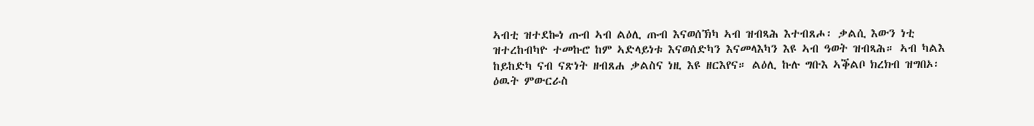ኣብቲ ዝተደኰነ ጡብ ኣብ ልዕሊ ጡብ እናወሰኽካ ኣብ ዝብጻሕ እተብጸሖ፡ ቃልሲ እውን ነቲ ዝተረከብካዮ ተመኩሮ ከም ኣድላይነቱ እናወሰድካን እናመላእካን እዩ ኣብ ዓወት ዝብጻሕ። ኣብ ካልእ ከይከድካ ናብ ናጽነት ዘብጸሐ ቃልስና ነዚ እዩ ዘርእየና። ልዕሊ ኩሉ ግቡእ ኣቕልቦ ክረክብ ዝግበኦ፡ ዕዉት ምውርራስ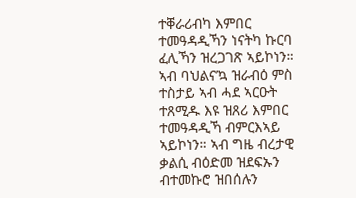ተቐራሪብካ እምበር ተመዓዳዲኻን ነናትካ ኩርባ ፈሊኻን ዝረጋገጽ ኣይኮነን። ኣብ ባህልና’ኳ ዝራብዕ ምስ ተስታይ ኣብ ሓደ ኣርዑት ተጸሚዱ እዩ ዝጸሪ እምበር ተመዓዳዲኻ ብምርእኣይ ኣይኮነን። ኣብ ግዜ ብረታዊ ቃልሲ ብዕድመ ዝደፍኡን ብተመኩሮ ዝበሰሉን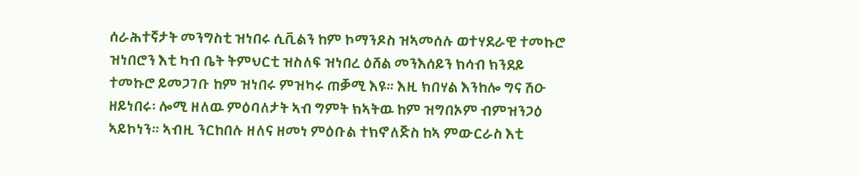ሰራሕተኛታት መንግስቲ ዝነበሩ ሲቪልን ከም ኮማንዶስ ዝኣመሰሉ ወተሃደራዊ ተመኩሮ ዝነበሮን እቲ ካብ ቤት ትምህርቲ ዝስለፍ ዝነበረ ዕሸል መንእሰይን ክሳብ ክንደይ ተመኩሮ ይመጋገቡ ከም ዝነበሩ ምዝካሩ ጠቓሚ እዩ። እዚ ክበሃል እንከሎ ግና ሽዑ ዘይነበሩ፡ ሎሚ ዘለዉ ምዕባለታት ኣብ ግምት ክኣትዉ ከም ዝግበኦም ብምዝንጋዕ ኣይኮነን። ኣብዚ ንርከበሉ ዘለና ዘመነ ምዕቡል ተክኖለጅስ ከኣ ምውርራስ እቲ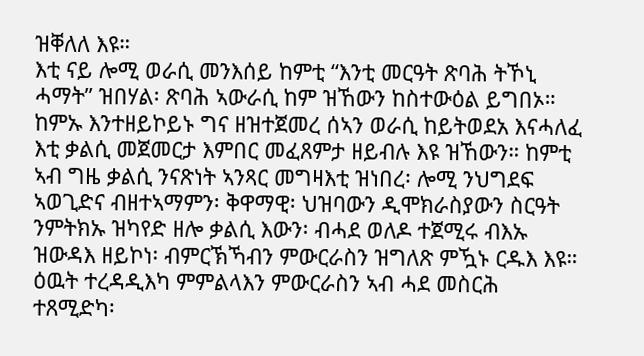ዝቐለለ እዩ።
እቲ ናይ ሎሚ ወራሲ መንእሰይ ከምቲ “እንቲ መርዓት ጽባሕ ትኾኒ ሓማት” ዝበሃል፡ ጽባሕ ኣውራሲ ከም ዝኸውን ከስተውዕል ይግበኦ። ከምኡ እንተዘይኮይኑ ግና ዘዝተጀመረ ሰኣን ወራሲ ከይትወደአ እናሓለፈ እቲ ቃልሲ መጀመርታ እምበር መፈጸምታ ዘይብሉ እዩ ዝኸውን። ከምቲ ኣብ ግዜ ቃልሲ ንናጽነት ኣንጻር መግዛእቲ ዝነበረ፡ ሎሚ ንህግደፍ ኣወጊድና ብዘተኣማምን፡ ቅዋማዊ፡ ህዝባውን ዲሞክራስያውን ስርዓት ንምትክኡ ዝካየድ ዘሎ ቃልሲ እውን፡ ብሓደ ወለዶ ተጀሚሩ ብእኡ ዝውዳእ ዘይኮነ፡ ብምርኽኻብን ምውርራስን ዝግለጽ ምዃኑ ርዱእ እዩ።
ዕዉት ተረዳዲእካ ምምልላእን ምውርራስን ኣብ ሓደ መስርሕ ተጸሚድካ፡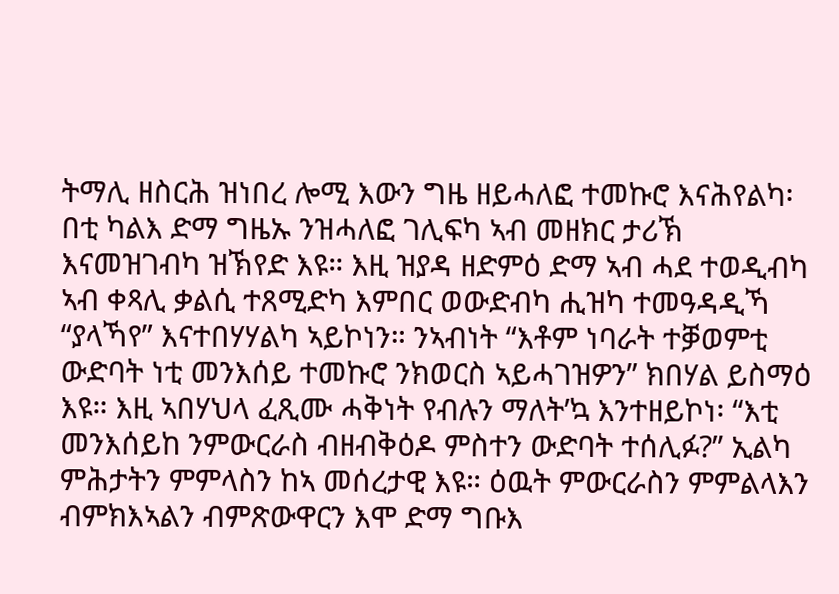ትማሊ ዘስርሕ ዝነበረ ሎሚ እውን ግዜ ዘይሓለፎ ተመኩሮ እናሕየልካ፡ በቲ ካልእ ድማ ግዜኡ ንዝሓለፎ ገሊፍካ ኣብ መዘክር ታሪኽ እናመዝገብካ ዝኽየድ እዩ። እዚ ዝያዳ ዘድምዕ ድማ ኣብ ሓደ ተወዲብካ ኣብ ቀጻሊ ቃልሲ ተጸሚድካ እምበር ወውድብካ ሒዝካ ተመዓዳዲኻ “ያላኻየ” እናተበሃሃልካ ኣይኮነን። ንኣብነት “እቶም ነባራት ተቓወምቲ ውድባት ነቲ መንእሰይ ተመኩሮ ንክወርስ ኣይሓገዝዎን” ክበሃል ይስማዕ እዩ። እዚ ኣበሃህላ ፈጺሙ ሓቅነት የብሉን ማለት’ኳ እንተዘይኮነ፡ “እቲ መንእሰይከ ንምውርራስ ብዘብቅዕዶ ምስተን ውድባት ተሰሊፉ?” ኢልካ ምሕታትን ምምላስን ከኣ መሰረታዊ እዩ። ዕዉት ምውርራስን ምምልላእን ብምክእኣልን ብምጽውዋርን እሞ ድማ ግቡእ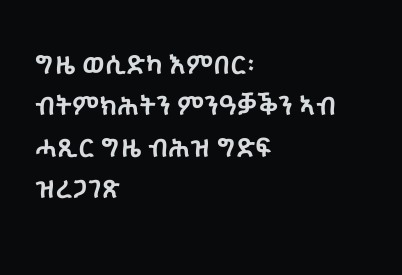ግዜ ወሲድካ እምበር፡ ብትምክሕትን ምንዓቓቕን ኣብ ሓጺር ግዜ ብሕዝ ግድፍ ዝረጋገጽ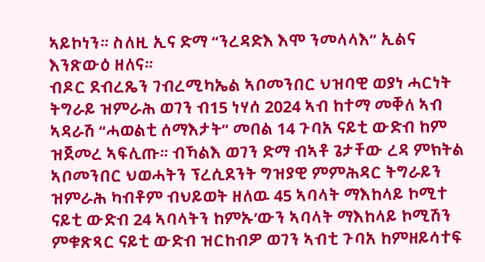ኣይኮነን። ስለዚ ኢና ድማ “ንረዳድእ እሞ ንመላላእ” ኢልና እንጽውዕ ዘለና።
ብዶር ደብረጼን ገብረሚካኤል ኣቦመንበር ህዝባዊ ወያነ ሓርነት ትግራይ ዝምራሕ ወገን ብ15 ነሃሰ 2024 ኣብ ከተማ መቐለ ኣብ ኣዳራሽ “ሓወልቲ ሰማእታት” መበል 14 ጉባአ ናይቲ ውድብ ከም ዝጀመረ ኣፍሊጡ። ብኻልእ ወገን ድማ ብኣቶ ጌታቸው ረዳ ምክትል ኣቦመንበር ህወሓትን ፕረሲደንት ግዝያዊ ምምሕዳር ትግራይን ዝምራሕ ካብቶም ብህይወት ዘለዉ 45 ኣባላት ማእከላይ ኮሚተ ናይቲ ውድብ 24 ኣባላትን ከምኡ’ውን ኣባላት ማእከላይ ኮሚሽን ምቁጽጻር ናይቲ ውድብ ዝርከብዎ ወገን ኣብቲ ጉባአ ከምዘይሳተፍ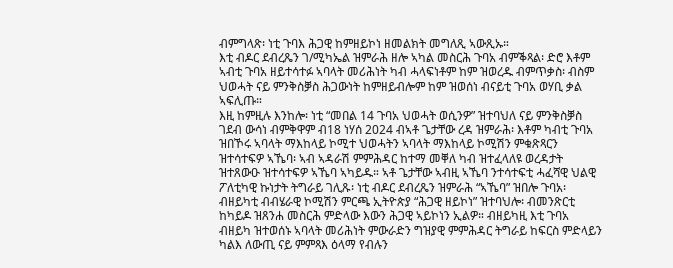ብምግላጽ፡ ነቲ ጉባእ ሕጋዊ ከምዘይኮነ ዘመልክት መግለጺ ኣውጺኡ።
እቲ ብዶር ደብረጼን ገ/ሚካኤል ዝምራሕ ዘሎ ኣካል መስርሕ ጉባአ ብምቕጻል፡ ድሮ እቶም ኣብቲ ጉባአ ዘይተሳተፉ ኣባላት መሪሕነት ካብ ሓላፍነቶም ከም ዝወረዱ ብምጥቃስ፡ ብስም ህወሓት ናይ ምንቅስቓስ ሕጋውነት ከምዘይብሎም ከም ዝወሰነ ብናይቲ ጉባአ ወሃቢ ቃል ኣፍሊጡ።
እዚ ከምዚሉ እንከሎ፡ ነቲ “መበል 14 ጉባአ ህወሓት ወሲንዎ” ዝተባህለ ናይ ምንቅስቓስ ገደብ ውሳነ ብምቅዋም ብ18 ነሃሰ 2024 ብኣቶ ጌታቸው ረዳ ዝምራሕ፡ እቶም ካብቲ ጉባአ ዝበኾሩ ኣባላት ማእከላይ ኮሚተ ህወሓትን ኣባላት ማእከላይ ኮሚሽን ምቁጽጻርን ዝተሳተፍዎ ኣኼባ፡ ኣብ ኣዳራሽ ምምሕዳር ከተማ መቐለ ካብ ዝተፈላለዩ ወረዳታት ዝተጸውዑ ዝተሳተፍዎ ኣኼባ ኣካይዱ። ኣቶ ጌታቸው ኣብዚ ኣኼባ ንተሳተፍቲ ሓፈሻዊ ህልዊ ፖለቲካዊ ኩነታት ትግራይ ገሊጹ፡ ነቲ ብዶር ደብረጼን ዝምራሕ “ኣኼባ” ዝበሎ ጉባአ፡ ብዘይካቲ ብብሄራዊ ኮሚሽን ምርጫ ኢትዮጵያ “ሕጋዊ ዘይኮነ” ዝተባህሎ፡ ብመንጽርቲ ከካይዶ ዝጸንሐ መስርሕ ምድላው እውን ሕጋዊ ኣይኮነን ኢልዎ። ብዘይካዚ እቲ ጉባአ ብዘይካ ዝተወሰኑ ኣባላት መሪሕነት ምውራድን ግዝያዊ ምምሕዳር ትግራይ ከፍርስ ምድላይን ካልእ ለውጢ ናይ ምምጻእ ዕላማ የብሉን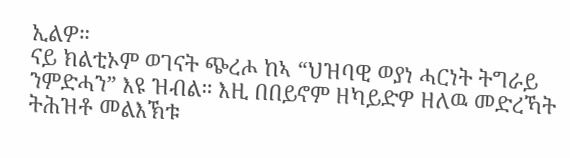ኢልዎ።
ናይ ክልቲኦም ወገናት ጭረሖ ከኣ “ህዝባዊ ወያነ ሓርነት ትግራይ ንምድሓን” እዩ ዝብል። እዚ በበይኖም ዘካይድዎ ዘለዉ መድረኻት ትሕዝቶ መልእኽቱ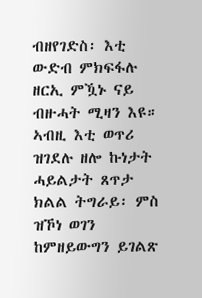ብዘየገድስ፡ እቲ ውድብ ምክፍፋሉ ዘርኢ ምዃኑ ናይ ብዙሓት ሚዛን እዩ። ኣብዚ እቲ ወጥሪ ዝገደሉ ዘሎ ኩነታት ሓይልታት ጸጥታ ክልል ትግራይ፡ ምስ ዝኾነ ወገን ከምዘይውግን ይገልጽ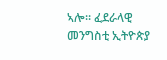ኣሎ። ፈደራላዊ መንግስቲ ኢትዮጵያ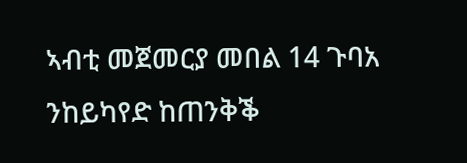ኣብቲ መጀመርያ መበል 14 ጉባአ ንከይካየድ ከጠንቅቕ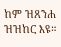ከም ዝጸንሐ ዝዝከር እዩ።